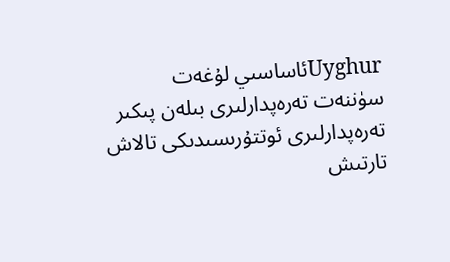Uyghurئاساسىي لۇغەت
سۈننەت تەرەپدارلىرى بىلەن پىكىر تەرەپدارلىرى ئوتتۇرىسىدىكى تالاش تارتىش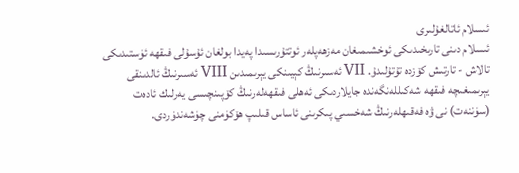ئىسلام ئاتالغۇلىرى
ئىسلام دىنى تارىخىدىكى ئوخشىمىغان مەزھەپلەر ئوتتۇرىسىدا پەيدا بولغان ئۇسۇلى فىقھە ئۈستىدىكى تالاش - تارتىش كۆزدە تۇتۇلىدۇ. Ⅶ ئەسىرنىڭ كېيىنكى يېرىمىدىن Ⅷ ئەسىرنىڭ ئالدىنقى يېرىمىغىچە فىقھە شەكىللەنگەندە جايلاردىكى ئەھلى فىقھەلەرنىڭ كۆپىنچىسى يەرلىك ئادەت (سۈننەت) نى ۋە فەقىھلەرنىڭ شەخسىي پىكرىنى ئاساس قىلىپ ھۆكۈمنى چۈشەندۈردى.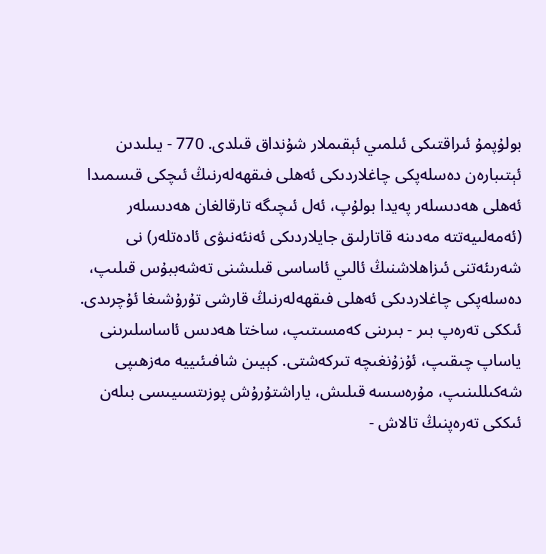بولۇپمۇ ئىراقتىكى ئىلمىي ئېقىملار شۇنداق قىلدى. 770 - يىلىدىن ئېتىبارەن دەسلەپكى چاغلاردىكى ئەھلى فىقھەلەرنىڭ ئىچكى قىسمىدا ئەھلى ھەدىسلەر پەيدا بولۇپ، ئەل ئىچىگە تارقالغان ھەدىسلەر (ئەمەلىيەتتە مەدىنە قاتارلىق جايلاردىكى ئەنئەنىۋى ئادەتلەر) نى شەرىئەتنى ئىزاھلاشنىڭ ئالىي ئاساسى قىلىشنى تەشەببۇس قىلىپ، دەسلەپكى چاغلاردىكى ئەھلى فىقھەلەرنىڭ قارشى تۇرۇشىغا ئۇچرىدى. ئىككى تەرەپ بىر - بىرىنى كەمسىتىپ، ساختا ھەدىس ئاساسلىرىنى ياساپ چىقىپ، ئۇزۇنغىچە تىركەشتى. كېيىن شافىئىييە مەزھىپى شەكىللىنىپ، مۇرەسسە قىلىش، ياراشتۇرۇش پوزىتسىيىسى بىلەن ئىككى تەرەپنىڭ تالاش -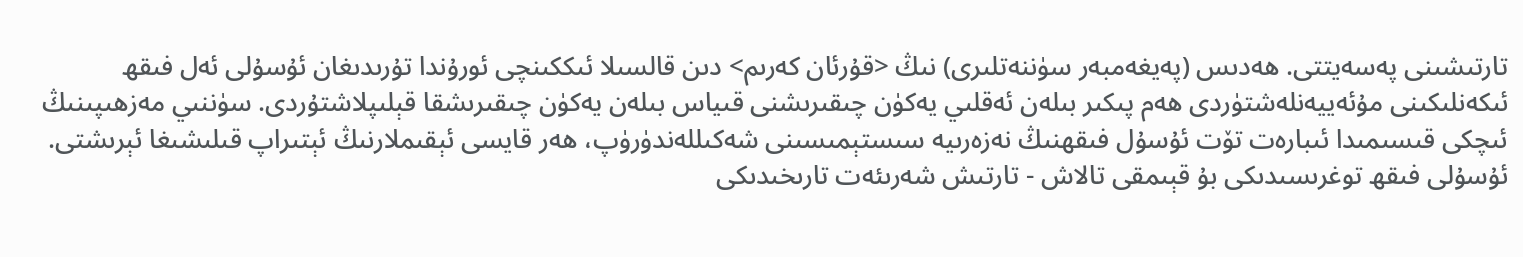تارتىشىنى پەسەيتتى. ھەدىس (پەيغەمبەر سۈننەتلىرى) نىڭ <قۇرئان كەرىم> دىن قالسىلا ئىككىنچى ئورۇندا تۇرىدىغان ئۇسۇلى ئەل فىقھ ئىكەنلىكىنى مۇئەييەنلەشتۈردى ھەم پىكىر بىلەن ئەقلىي يەكۈن چىقىرىشنى قىياس بىلەن يەكۈن چىقىرىشقا قېلىپلاشتۇردى. سۈننىي مەزھىپىنىڭ ئىچكى قىسىمىدا ئىبارەت تۆت ئۇسۇل فىقھنىڭ نەزەرىيە سىستېمىسىنى شەكىللەندۈرۈپ، ھەر قايسى ئېقىملارنىڭ ئېتىراپ قىلىشىغا ئېرىشتى. ئۇسۇلى فىقھ توغرىسىدىكى بۇ قېىمقى تالاش - تارتىش شەرىئەت تارىخىدىكى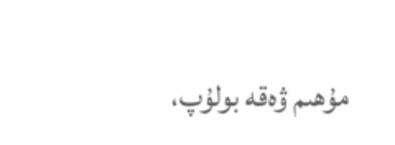مۇھىم ۋەقە بولۇپ،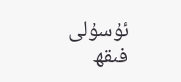ئۇسۇلى فىقھ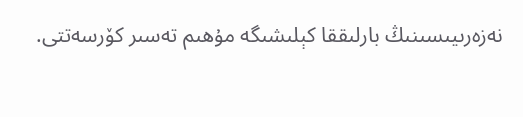نەزەرىيىسىنىڭ بارلىققا كېلىشىگە مۇھىم تەسىر كۆرسەتتى.